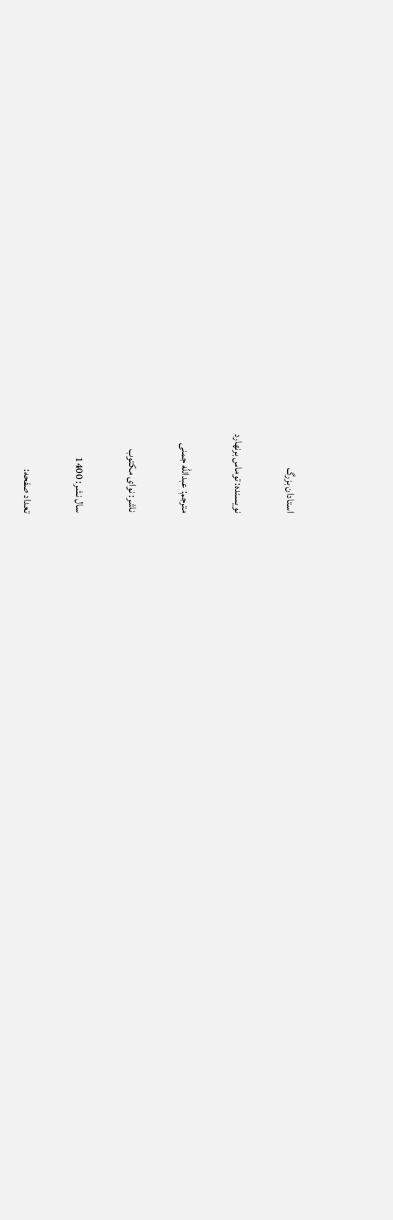استادان بزرگ

نویسنده: توماس برنهارد

مترجم: عبدالله جمنی

ناشر: نوای مکتوب

سال نشر: 1400

تعداد صفحه: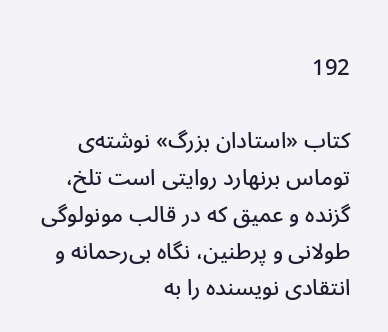192

کتاب «استادان بزرگ» نوشته‌ی توماس برنهارد روایتی است تلخ، گزنده و عمیق که در قالب مونولوگی طولانی و پرطنین، نگاه بی‌رحمانه و انتقادی نویسنده را به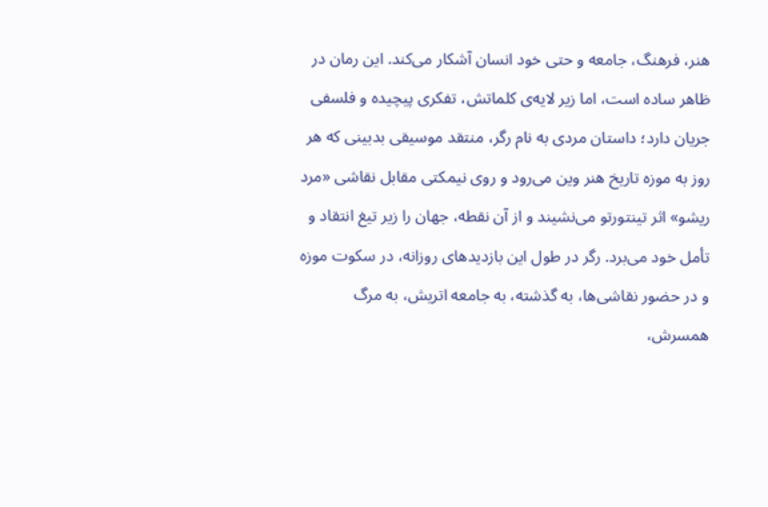هنر، فرهنگ، جامعه و حتی خود انسان آشکار می‌کند. این رمان در ظاهر ساده است، اما زیر لایه‌ی کلماتش، تفکری پیچیده و فلسفی جریان دارد؛ داستان مردی به نام رگر، منتقد موسیقی بدبینی که هر روز به موزه تاریخ هنر وین می‌رود و روی نیمکتی مقابل نقاشی «مرد ریشو» اثر تینتورتو می‌نشیند و از آن نقطه، جهان را زیر تیغ انتقاد و تأمل خود می‌برد. رگر در طول این بازدیدهای روزانه، در سکوت موزه و در حضور نقاشی‌ها، به گذشته، به جامعه اتریش، به مرگ همسرش،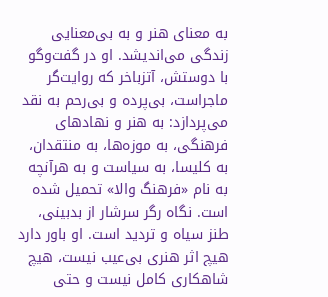به معنای هنر و به بی‌معنایی زندگی می‌اندیشد. او در گفت‌وگو با دوستش، آتزباخر که روایت‌گر ماجراست، بی‌پرده و بی‌رحم به نقد می‌پردازد: به هنر و نهادهای فرهنگی، به موزه‌ها، به منتقدان، به کلیسا، به سیاست و به هرآنچه به نام «فرهنگ والا» تحمیل شده است. نگاه رگر سرشار از بدبینی، طنز سیاه و تردید است. او باور دارد هیچ اثر هنری بی‌عیب نیست، هیچ شاهکاری کامل نیست‌ و حتی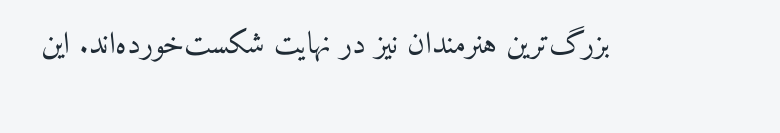بزرگ‌ترین هنرمندان نیز در نهایت شکست‌خورده‌اند. این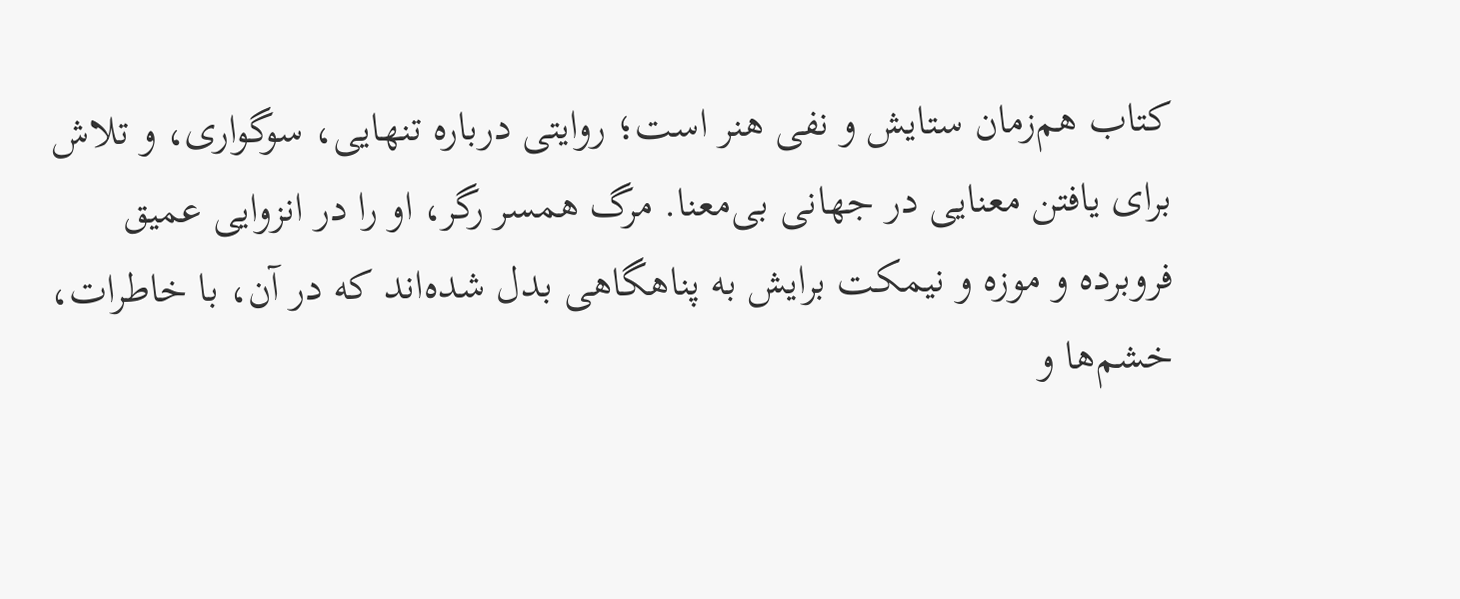کتاب هم‌زمان ستایش و نفی هنر است؛ روایتی درباره تنهایی، سوگواری، و تلاش برای یافتن معنایی در جهانی بی‌معنا. مرگ همسر رگر، او را در انزوایی عمیق فروبرده و موزه و نیمکت برایش به پناهگاهی بدل شده‌اند که در آن، با خاطرات، خشم‌ها و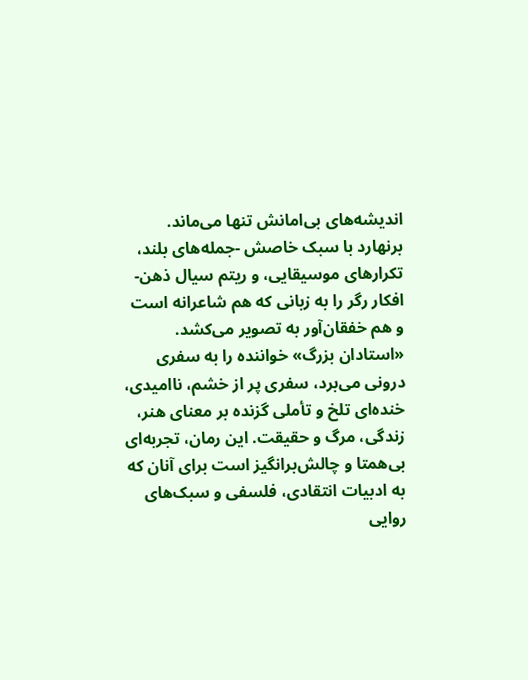اندیشه‌های بی‌امانش تنها می‌ماند. برنهارد با سبک خاصش -جمله‌های بلند، تکرارهای موسیقایی، و ریتم سیال ذهن-افکار رگر را به زبانی که هم شاعرانه است و هم خفقان‌آور به تصویر می‌کشد. «استادان بزرگ» خواننده را به سفری درونی می‌برد، سفری پر از خشم، ناامیدی، خنده‌ای تلخ و تأملی گزنده بر معنای هنر، زندگی، مرگ و حقیقت. این رمان، تجربه‌ای بی‌همتا و چالش‌برانگیز است برای آنان که به ادبیات انتقادی، فلسفی و سبک‌های روایی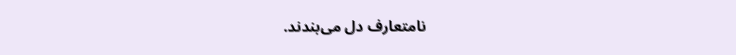نامتعارف دل می‌بندند.